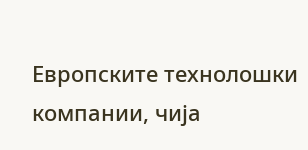Европските технолошки компании, чија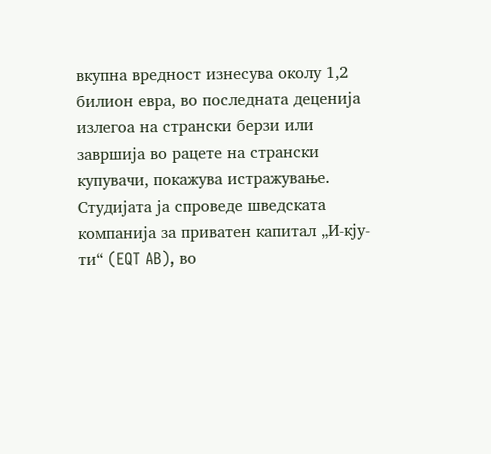вкупна вредност изнесува околу 1,2 билион евра, во последната деценија излегоа на странски берзи или завршија во рацете на странски купувачи, покажува истражување.
Студијата ја спроведе шведската компанија за приватен капитал „И-кју-ти“ (EQT AB), во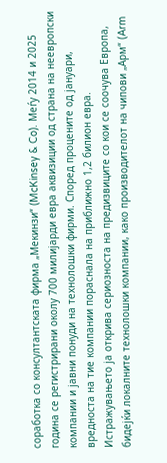соработка со консултантската фирма „Мекинзи“ (McKinsey & Co). Меѓу 2014 и 2025 година се регистрирани околу 700 милијарди евра аквизиции од страна на неевропски компании и јавни понуди на технолошки фирми. Според процените од јануари, вредноста на тие компании пораснала на приближно 1,2 билион евра.
Истражувањето ја открива сериозноста на предизвиците со кои се соочува Европа, бидејќи локалните технолошки компании, како производителот на чипови „Арм“ (Arm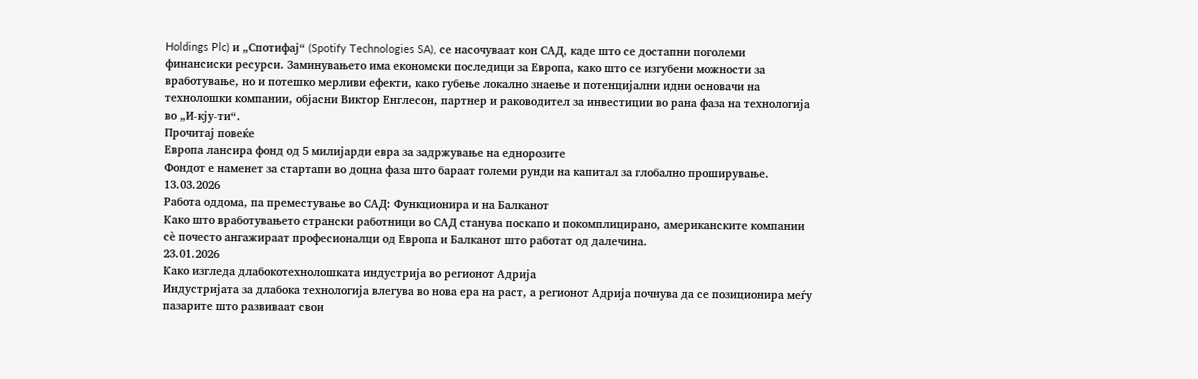Holdings Plc) и „Спотифај“ (Spotify Technologies SA), се насочуваат кон САД, каде што се достапни поголеми финансиски ресурси. Заминувањето има економски последици за Европа, како што се изгубени можности за вработување, но и потешко мерливи ефекти, како губење локално знаење и потенцијални идни основачи на технолошки компании, објасни Виктор Енглесон, партнер и раководител за инвестиции во рана фаза на технологија во „И-кју-ти“.
Прочитај повеќе
Европа лансира фонд од 5 милијарди евра за задржување на еднорозите
Фондот е наменет за стартапи во доцна фаза што бараат големи рунди на капитал за глобално проширување.
13.03.2026
Работа оддома, па преместување во САД: Функционира и на Балканот
Како што вработувањето странски работници во САД станува поскапо и покомплицирано, американските компании сè почесто ангажираат професионалци од Европа и Балканот што работат од далечина.
23.01.2026
Како изгледа длабокотехнолошката индустрија во регионот Адрија
Индустријата за длабока технологија влегува во нова ера на раст, а регионот Адрија почнува да се позиционира меѓу пазарите што развиваат свои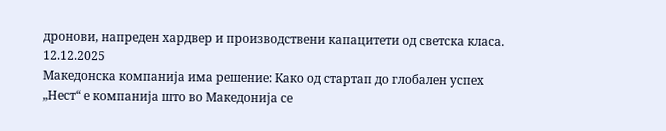дронови, напреден хардвер и производствени капацитети од светска класа.
12.12.2025
Македонска компанија има решение: Како од стартап до глобален успех
„Нест“ е компанија што во Македонија се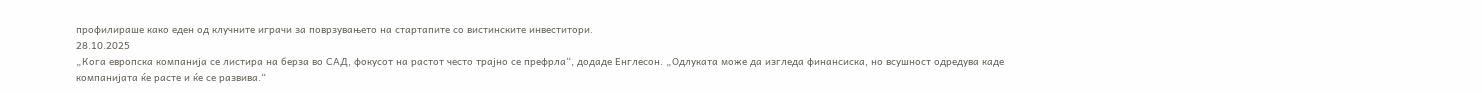профилираше како еден од клучните играчи за поврзувањето на стартапите со вистинските инвеститори.
28.10.2025
„Кога европска компанија се листира на берза во САД, фокусот на растот често трајно се префрла“, додаде Енглесон. „Одлуката може да изгледа финансиска, но всушност одредува каде компанијата ќе расте и ќе се развива.“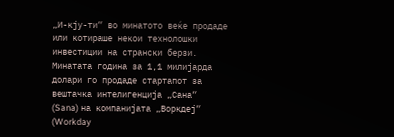„И-кју-ти“ во минатото веќе продаде или котираше некои технолошки инвестиции на странски берзи. Минатата година за 1,1 милијарда долари го продаде стартапот за вештачка интелигенција „Сана“ (Sana) на компанијата „Воркдеј“ (Workday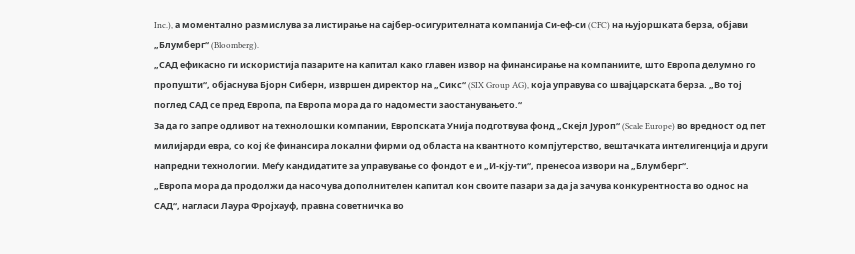Inc.), а моментално размислува за листирање на сајбер-осигурителната компанија Си-еф-си (CFC) на њујоршката берза, објави „Блумберг“ (Bloomberg).
„САД ефикасно ги искористија пазарите на капитал како главен извор на финансирање на компаниите, што Европа делумно го пропушти“, објаснува Бјорн Сиберн, извршен директор на „Сикс“ (SIX Group AG), која управува со швајцарската берза. „Во тој поглед САД се пред Европа, па Европа мора да го надомести заостанувањето.“
За да го запре одливот на технолошки компании, Европската Унија подготвува фонд „Скејл Јуроп“ (Scale Europe) во вредност од пет милијарди евра, со кој ќе финансира локални фирми од областа на квантното компјутерство, вештачката интелигенција и други напредни технологии. Меѓу кандидатите за управување со фондот е и „И-кју-ти“, пренесоа извори на „Блумберг“.
„Европа мора да продолжи да насочува дополнителен капитал кон своите пазари за да ја зачува конкурентноста во однос на САД“, нагласи Лаура Фројхауф, правна советничка во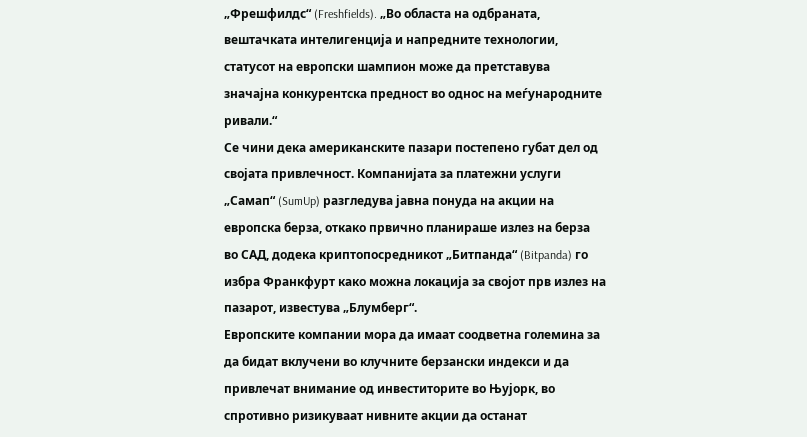„Фрешфилдс“ (Freshfields). „Во областа на одбраната, вештачката интелигенција и напредните технологии, статусот на европски шампион може да претставува значајна конкурентска предност во однос на меѓународните ривали.“
Се чини дека американските пазари постепено губат дел од својата привлечност. Компанијата за платежни услуги „Самап“ (SumUp) разгледува јавна понуда на акции на европска берза, откако првично планираше излез на берза во САД, додека криптопосредникот „Битпанда“ (Bitpanda) го избра Франкфурт како можна локација за својот прв излез на пазарот, известува „Блумберг“.
Европските компании мора да имаат соодветна големина за да бидат вклучени во клучните берзански индекси и да привлечат внимание од инвеститорите во Њујорк, во спротивно ризикуваат нивните акции да останат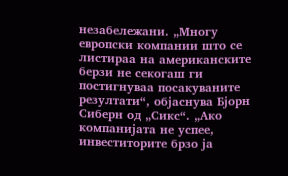незабележани. „Многу европски компании што се листираа на американските берзи не секогаш ги постигнуваа посакуваните резултати“, објаснува Бјорн Сиберн од „Сикс“. „Ако компанијата не успее, инвеститорите брзо ја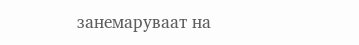занемаруваат на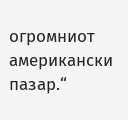огромниот американски пазар.“